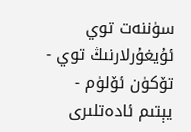سۈننەت توي
ئۇيغۇرلارنىڭ توي - تۆكۈن ئۆلۈم - يېتىم ئادەتلىرى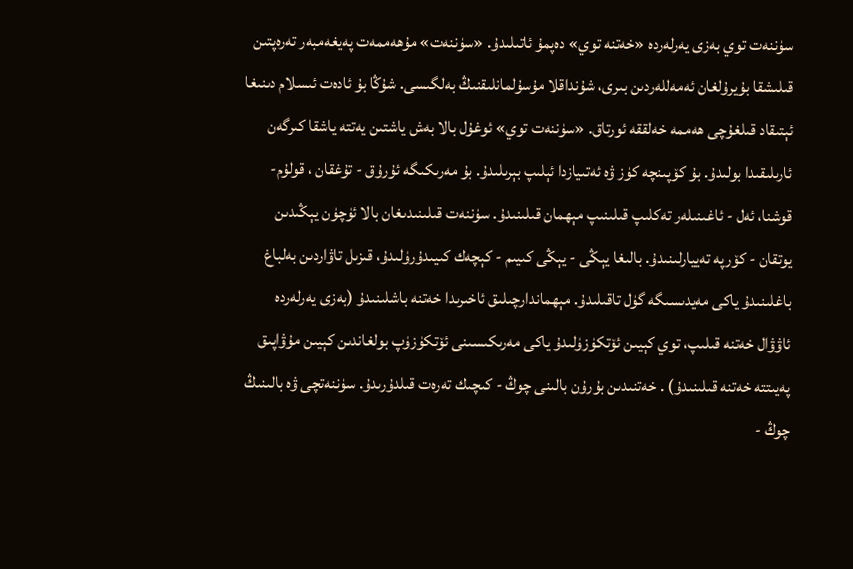سۈننەت توي بەزى يەرلەردە «خەتنە توي» دەپمۇ ئاتىلىدۇ. «سۈننەت» مۇھەممەت پەيغەمبەر تەرەپتىن قىلىشقا بۇيرۇلغان ئەمەللەردىن بىرى، شۇنداقلا مۇسۇلمانلىقنىڭ بەلگىسى. شۇڭا بۇ ئادەت ئىسلام دىنىغا ئېتىقاد قىلغۇچى ھەممە خەلققە ئورتاق. «سۈننەت توي» ئوغۇل بالا بەش ياشتىن يەتتە ياشقا كىرگەن ئارىلىقىدا بولىدۇ. بۇ كۆپىنچە كۈز ۋە ئەتىيازدا ئېلىپ بېرىلىدۇ. بۇ مەرىكىگە ئۇرۇق - تۇغقان ، قولۇم- قوشنا، ئەل - ئاغىنىلەر تەكلىپ قىلىنىپ مېھمان قىلىنىدۇ. سۈننەت قىلىنىدىغان بالا ئۈچۈن يېڭىدىن يوتقان - كۆرپە تەييارلىنىدۇ. بالىغا يېڭى - يېڭى كىيىم - كېچەك كىيىدۇرۈلىدۇ، قىزىل تاۋاردىن بەلباغ باغلىنىدۇ ياكى مەيدىسىگە گۈل تاقىلىدۇ. مېھماندارچىلىق ئاخىرىدا خەتنە باشلىنىدۇ (بەزى يەرلەردە ئاۋۋال خەتنە قىلىپ، توي كېيىن ئۆتكۈزۈلىدۇ ياكى مەرىكىسىنى ئۆتكۈزۈپ بولغاندىن كېيىن مۇۋاپىق پەيىتتە خەتنە قىلىنىدۇ) . خەتنىدىن بۇرۇن بالىنى چوڭ - كىچىك تەرەت قىلدۇرىدۇ. سۈننەتچى ۋە بالىنىڭ چوڭ -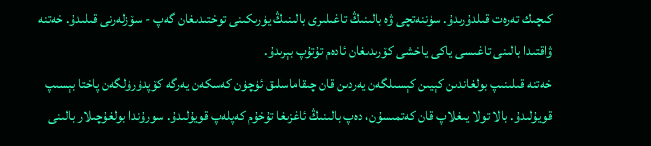كىچىك تەرەت قىلدۇرىدۇ. سۈننەتچى ۋە بالىنىڭ تاغىلىرى بالىنىڭ يۈرىكىنى توختىدىغان گەپ - سۆزلەرنى قىلىدۇ. خەتنە ۋاقتىدا بالىنى تاغىسى ياكى ياخشى كۆرىدىغان ئادەم تۇتۇپ بېرىدۇ.
خەتنە قىلىنىپ بولغاندىن كېيىن كېسىلگەن يەردىن قان چىقاماسلىق ئۈچۈن كەسكەن يەرگە كۆپدۈرۈلگەن پاختا بېسىپ قويۇلىدۇ. بالا تولا يىغلاپ قان كەتمىسۇن، دەپ بالىنىڭ ئاغزىغا تۇخۇم كەپلەپ قويۇلىدۇ. سورۇندا بولغۇچىلار بالىنى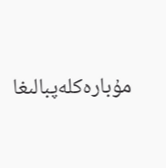مۇبارەكلەپبالىغا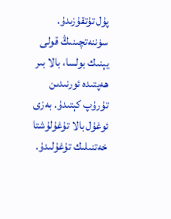پۇل تۇتقۇزىدۇ. سۈننەتچىنىڭ قولى يېنىك بولسا، بالا بىر ھەپتىدە ئورنىدىن تۇرۇپ كېتىدۇ. بەزى ئوغۇل بالا تۇغۇلۇشتا خەتنىلىك تۇغۇلىدۇ.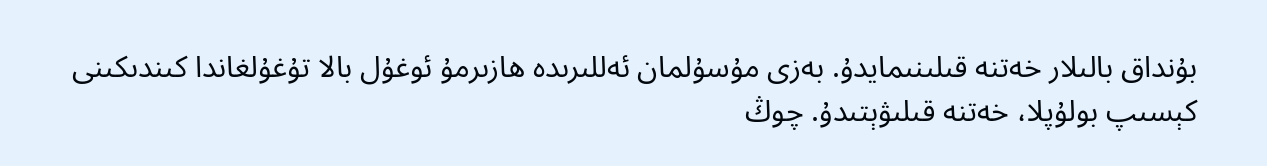بۇنداق بالىلار خەتنە قىلىنىمايدۇ. بەزى مۇسۇلمان ئەللىرىدە ھازىرمۇ ئوغۇل بالا تۇغۇلغاندا كىندىكىنى كېسىپ بولۇپلا، خەتنە قىلىۋېتىدۇ. چوڭ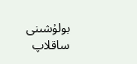بولۇشىنى ساقلاپ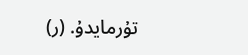تۇرمايدۇ. (ر)